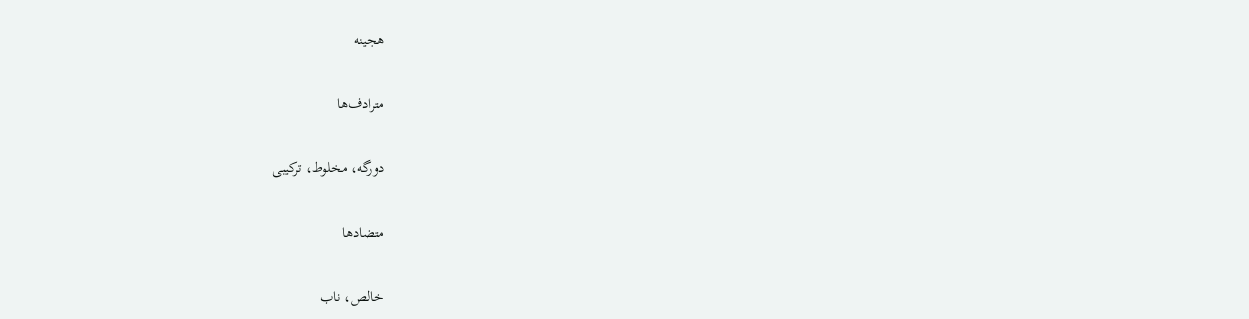هجینه

مترادف‌ها

دورگه، مخلوط، ترکیبی

متضادها

خالص، ناب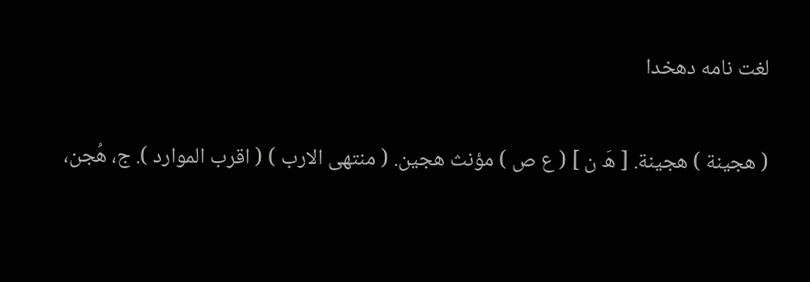لغت نامه دهخدا

( هجینة ) هجینة. [ هَ ن ] ( ع ص ) مؤنث هجین. ( منتهی الارب ) ( اقرب الموارد ). ج، هُجن،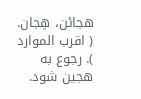هجائن، هِجان. ( اقرب الموارد ). رجوع به هجین شود.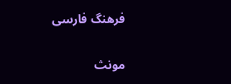فرهنگ فارسی

مونث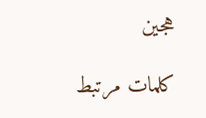هجین

کلمات مرتبط